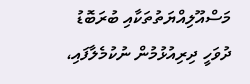މަސްއޫލިއްޔަތުތަކާއި ބުރަބޮޑު ދުވަހީ ދިރިއުޅުމުން ނުކުމެލާފައި،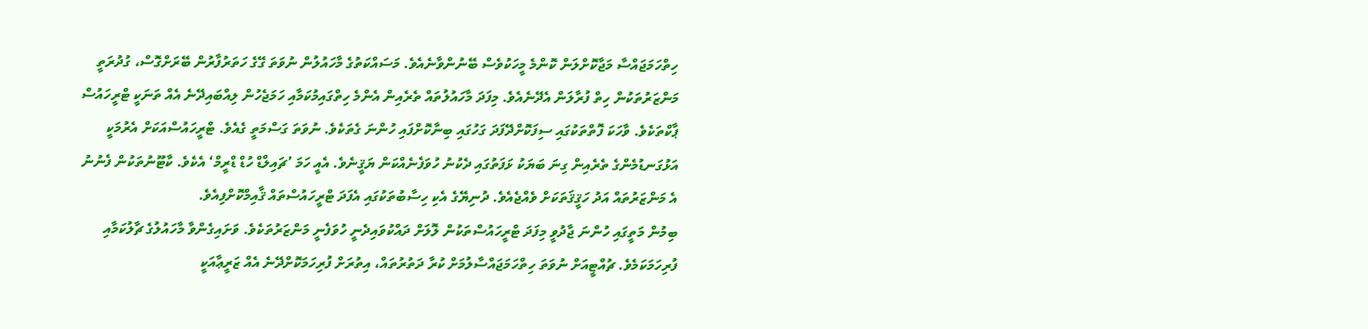ހިތްހަމަޖައްސާ މަޖާކޮށްލަން ކޮންމެ މީހަކުވެސް ބޭނުންވާނެއެވެ. މަސައްކަތުގެ މާހައުލުން ނުވަތަ ގޭގެ ހަތަރުފާރުން ބޭރަށްގޮސް، ގުދުރަތީ މަންޒަރުތަކުން ހިތް ފުރާލަން އެދޭނެއެވެ. މިފަދަ މާހައުލުތައް ތެރެއިން އެންމެ ހިތްގައިމުކަމާއި ހަމަޖެހުން ލިއްބައިދޭނެ އެއް ތަނަކީ ޓްރީހައުސް ޕާކްތަކެވެ. ވާހަކަ ފޮތްތަކުގައި ސިފަކޮށްދޭފަދަ ގަހުގައި ބިނާކޮށްފައި ހުންނަ ގެތަކެވެ. ނުވަތަ ގަސްމަތީ ގެއެވެ. ޓްރީހައުސްއަކަށް އެރުމަކީ އަޅުގަނޑުމެންގެ ތެރެއިން ގިނަ ބަޔަކު ޅަފަތުގައި ދެކުނު ހުވަފެނެއްކަން ޔަޤީނެވެ. އެއީ ހަމަ ’ޗައިލްޑް ހުޑް ޑްރީމް‘ އެކެވެ. ކާޓޫނުތަކުން ފެނުނު އެ މަންޒަރުތައް އަދު ހަޤީޤަތަކަށް ވެއްޖެއެވެ. ދުނިޔޭގެ އެކި ހިސާބުތަކުގައި އެފަދަ ޓްރީހައުސްތައް ޤާއިމްކޮށްފިއެވެ.
ބިމުން މަތީގައި ހުންނަ ޖާދުވީ މިފަދަ ޓްރީހައުސްތަކުން ލޮލަށް ދައްކުވައިދެނީ ހުވަފެނީ މަންޒަރުތަކެވެ. ވަށައިގެންވާ މާހައުލުގެ ޗާލުކަމާއި ފުރިހަމަކަމެވެ. ޗުއްޓީއަށް ނުވަތަ ހިތްހަމަޖައްސާލުމަށް ކުރާ ދަތުރުތައް، އިތުރަށް ފުރިހަމަކޮށްދޭނެ އެއް ޒަރީޢާއަކީ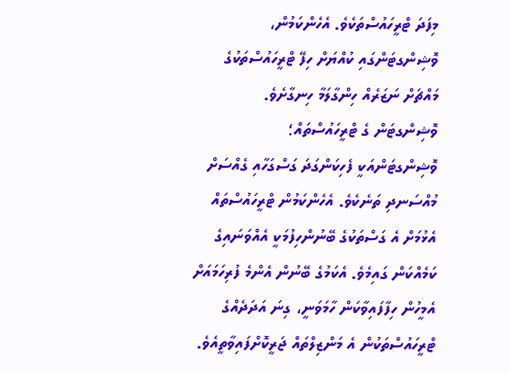މިފަދަ ޓްރީހައުސްތަކެވެ. އެހެންކަމުން، ވޮޝިންގޓަންގައި ކުއްޔަށް ހިފޭ ޓްރީހައުސްތަކުގެ މައްޗަށް ނަޒަރެއް ހިންގާލަމާ ހިނގާށެވެ.
ވޮޝިންގޓަން ގެ ޓްރީހައުސްތައް؛
ވޮޝިންގޓަންއަކީ ފެހިކަންގަދަ ގަސްގަހާއި ގެއްސަށް މުއްސަނދި ތަނެކެވެ. އެހެންކަމުން ޓްރީހައުސްތައް އެޅުމަށް އެ ގަސްތަކުގެ ބޭނުންހިފުމަކީ އެއްވަނައިގެ ކަމެއްކަން ގައިމެވެ. އެކަމުގެ ބޭނުން އެންމެ ފުރިހަމައަށް އެމީހުން ހިފާފައިވާކަން ހާމަވަނީ، ގިނަ އަދަދެއްގެ ޓްރީހައުސްތަކުން އެ މަންޒިލްތައް ޖަރީކޮށްފައިވާތީއެވެ.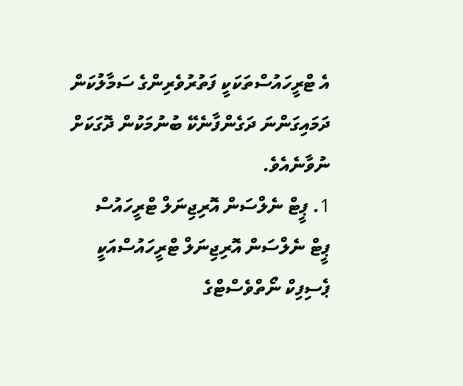އެ ޓްރީހައުސްތަކަކީ ފަތުރުވެރިންގެ ސަމާލުކަން ދަމައިގަންނަ ދަގެންފާނެކޭ ބުނުމަކުން ދޮގަކަށް ނުވާނެއެވެ.
1. ޕީޓް ނެލްސަން އޮރިޖިނަލް ޓްރީހައުސް
ޕީޓް ނެލްސަން އޮރިޖިނަލް ޓްރީހައުސްއަކީ ޕެސިފިކް ނޯތްވެސްޓްގެ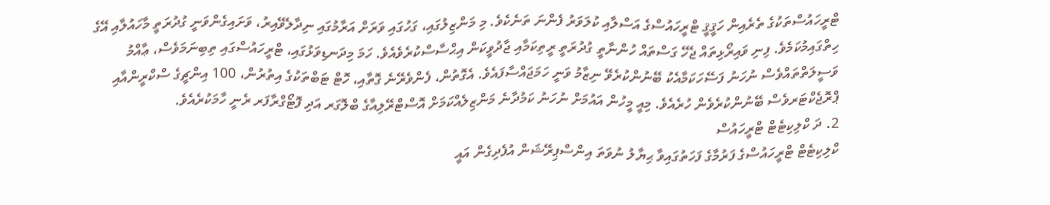ޓްރީހައުސްތަކުގެ ތެރެއިން ހަޤީޤީ ޓްރީހައުސްގެ އަސްލާއި ކުލަވަރު ފެންނަ ތަނެކެވެ. މި މަންޒިލުގައި، ގަހުގައި ވަރަށް އަރާމުގައި ނިދާލެވޭއިރު، ވަށައިގެންވަނީ ގުދުރަތީ މާހައުލާއި އޭގެ ހިތްގައިމުކަމެވެ. ފިނި ވައިރޯޅިތައް ޖެހޭ ގަސްތައް ހުންނާތީ ގުދުރަތީ ރީތިކަމާއި ޖާދުވީކަން އިޙްސާސްކުރެވެއެވެ. ހަމަ މިދަނޑިވަޅުގައި، ޓްރީހައުސްގައި ތިބިނަމަވެސް، ޢާއްމު ވަސީލަތްތައްވެސް ނުހަނު ފަސޭހަކަމާއެކު ބޭނުންކުރެވޭ ނިޒާމު ވަނީ ހަމަޖައްސާފައެވެ. އެގޮތުން، ފެންވެރޭނެ ގޮތާއި، ހޮޓް ޓަބްތަކުގެ އިތުރުން، 100 އިންޗީގެ ސްކްރީންއާއި ޕްރޮޖެކްޓަރވެސް ބޭނުންކުރެވެން ހުރެއެވެ. މިއީ މީހުން އައުމަށް ނުހަނު ކަމުދާނެ މަންޒިލެއްކަމަށް އޮސްޓްރޭލިއާގެ ބްލޮގަރ އަދި ފޮޓޯގްރާފަރ ރެނީ ހާމަކުރެއެވެ.
2. ދަ ކްލިކިޓެޓް ޓްރީހައުސް
ކްލިކިޓެޓް ޓްރީހައުސްގެ ފަރުމާގެ ފަހަތުގައިވާ ޙިޔާލު ނުވަތަ އިންސްޕިރޭޝަން އުފެދިގެން އައީ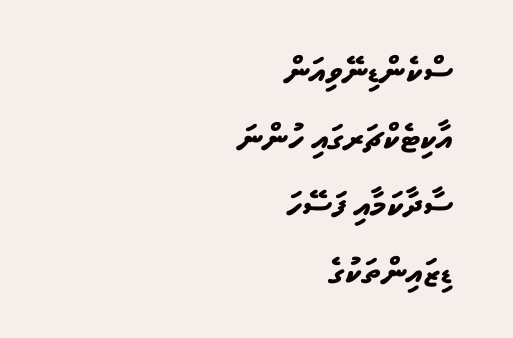ސްކެންޑިނޭވިއަން އާކިޓެކްޗަރގައި ހުންނަ ސާދާކަމާއި ފަސޭހަ ޑިޒައިންތަކުގެ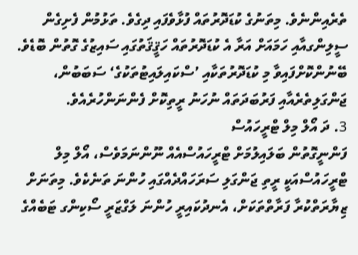ތެރެއިންނެވެ. މިތަނުގެ ކުޑަދޮރުތައް ފުޅާވެފައި ދިގެވެ. ތަޅުމުން ފެށިގެން ސީލިންގއާއި ހަމައަށް އަރާ އެ ކުޑަދޮރުތައް ހަޤީޤަތުގައި ސައިޒުގެ ގޮތުން ބޮޑެވެ. ބޭނުންކޮށްފައިވާ މި ކުޑަދޮރުތަކާއި ’ސްކައިލައިޓުތަކުގެ‘ ސަބަބުން، ޖަންގަލިތެރެއާއި ފަރުބަދަތައް ނުހަނު ރީތިކޮށް ފެންނަންހުރެއެވެ.
3. ދަ އޯލް މިލް ޓްރީހައުސް
ފަންނީގޮތުން ބަލައިލުމަށް ޓްރީހައުސްއެއް ނޫންނަމަވެސް، އޯލް މިލް ޓްރީހައުސްއަކީ ރީތި ޖަންގަލި ސަރަހައްދެއްގައި ހުންނަ ތަނެކެވެ. މިތަނަށް ޒިޔާރަތްކުރާ ފަރާތްތަކަށް، އެނދުކައިރީ ހުންނަ ލަގްޒަރީ ސޯކިންގ ޓަބެއްގެ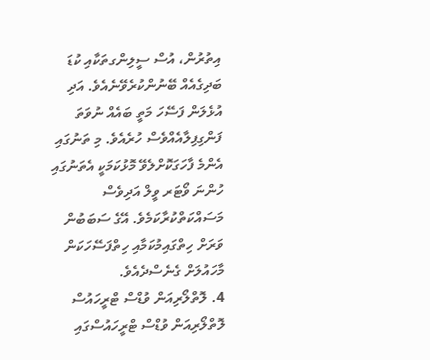އިތުރުން، އުސް ސީލިންގތަކާއި ކުޑަ ބަދިގެއެއް ބޭނުންކުރެވޭނެއެވެ. އަދި އުޅެލަން ފަސޭހަ މަތީ ބައެއް ނުވަތަ ފަންގިފިލާއެއްވެސް ހުރެއެވެ. މި ތަނުގައި އެންމެ ފާހަގަކޮށްލެވޭ މޮޅުކަމަކީ އެތަނުގައި ހުންނަ ވޯޓަރ ވީލް އަދިވެސް މަސައްކަތްކުރާކަމެވެ. އޭގެ ސަބަބުން ވަރަށް ހިތްގައިމުކަމާއި ހިތްފަސޭހަކަން މާހައުލަށް ގެނެސްދެއެވެ.
4. ލޮތްލޯރިއަން ވުޑްސް ޓްރީހައުސް
ލޮތްލޯރިއަން ވުޑްސް ޓްރީހައުސްގައި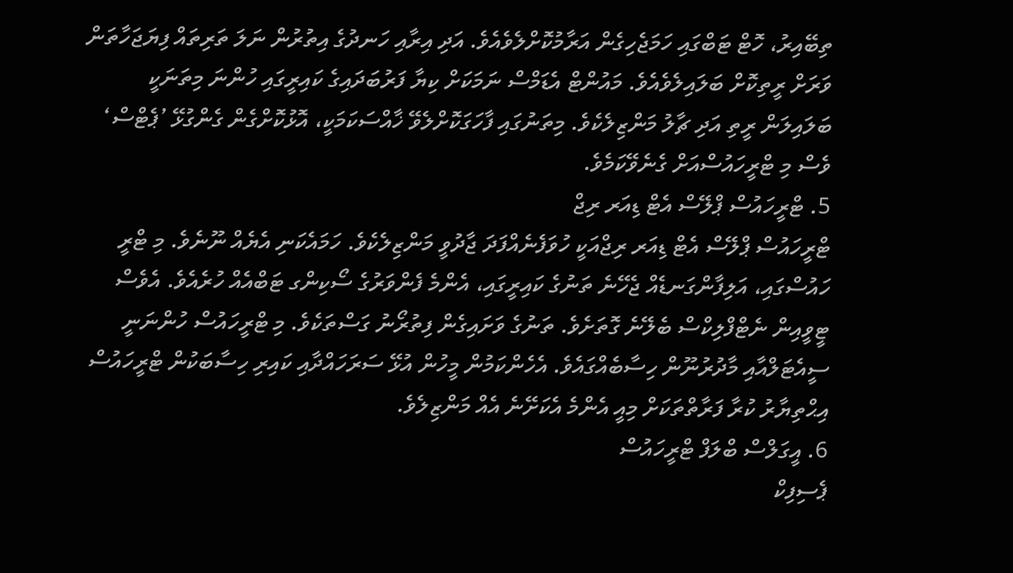ތިބޭއިރު، ހޮޓް ޓަބްގައި ހަމަޖެހިގެން އަރާމުކޮށްލެވެއެވެ. އަދި އިރާއި ހަނދުގެ އިތުރުން ނަލަ ތަރިތައް ފިޔަޖަހާތަން ވަރަށް ރީތިކޮށް ބަލައިލެވެއެވެ. މައުންޓް އެޑަމްސް ނަމަކަށް ކިޔާ ފަރުބަދައިގެ ކައިރީގައި ހުންނަ މިތަނަކީ ބަލައިލަން ރީތި އަދި ޗާލު މަންޒިލެކެވެ. މިތަނުގައި ފާހަގަކޮށްލެވޭ ޚާއްސަކަމަކީ، އޮޅުކޮށްގެން ގެންގުޅޭ ’ޕެޓްސް‘ ވެސް މި ޓްރީހައުސްއަށް ގެނެވޭކަމެވެ.
5. ޓްރީހައުސް ޕްލޭސް އެޓް ޑިއަރ ރިޖް
ޓްރީހައުސް ޕްލޭސް އެޓް ޑިއަރ ރިޖްއަކީ ހުވަފެނެއްފަދަ ޖާދުވީ މަންޒިލެކެވެ. ހަމައެކަނި އެޔެއް ނޫނެވެ. މި ޓްރީ ހައުސްގައި، އަލިފާންގަނޑެއް ޖެހޭނެ ތަނުގެ ކައިރީގައި، އެންމެ ފެންވަރުގެ ސޯކިންގ ޓަބްއެއް ހުރެއެވެ. އެވެސް ޓީވީއިން ނެޓްފްލިކްސް ބެލޭނެ ގޮތަށެވެ. ތަނުގެ ވަށައިގެން ފިތުރޯނު ގަސްތަކެވެ. މި ޓްރީހައުސް ހުންނަނީ ސީއެޓަލްއާއި މާދުރުނޫން ހިސާބެއްގައެވެ. އެހެންކަމުން މީހުން އުޅޭ ސަރަހައްދާއި ކައިރި ހިސާބަކުން ޓްރީހައުސް އިޙްތިޔާރު ކުރާ ފަރާތްތަކަށް މިއީ އެންމެ އެކަށޭނެ އެއް މަންޒިލެވެ.
6. އީގަލްސް ބްލަފް ޓްރީހައުސް
ޕެސިފިކް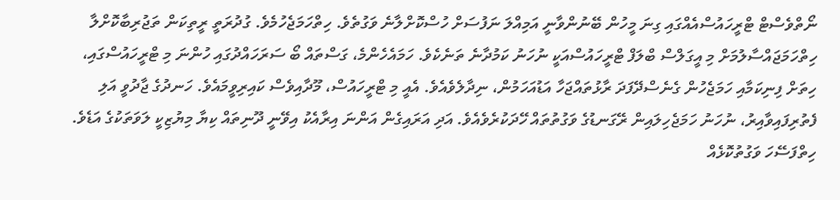ނޯތްވެސްޓް ޓްރީހައުސްއެއްގައި ގިނަ މީހުން ބޭނުންވާނީ އަމިއްލަ ނަފުސަށް ހުސްކޮށްލާނެ ވަގުތެވެ. ހިތްހަމަޖެހުމެވެ. ގުދުރަތީ ރީތިކަން ތަޖުރިބާކޮށްލާ ހިތްހަމަޖައްސާލުމަށް މި އީގަލްސް ބްލަފް ޓްރީހައުސްއަކީ ނުހަނު ކަމުދާނެ ތަނެކެވެ. ހަމައެހެންމެ، ގަސްތައް ބޯ ސަރަހައްދުގައި ހުންނަ މި ޓްރީހައުސްގައި، ހިތަށް ފިނިކަމާއި ހަމަޖެހުން ގެނެސްދޭފަދަ ރާޅުތައްޖަހާ އަޑުއަހަމުން، ނިދާލެވެއެވެ. އެއީ މި ޓްރީހައުސް، މޫދާއިވެސް ކައިރިވީމައެވެ. ހަނދުގެ ޖާދުވީ އަލި ފެތުރިފައިވާއިރު، ނުހަނު ހަމަޖެހިލައިން ރޭގަނޑުގެ ވަގުތުތައް ހޭދަކުރެވެއެވެ. އަދި އަރައިގެން އަންނަ އިރާއެކު އިވޭނީ ދޫނިތައް ކިޔާ މިޔުޒިކީ ލަވަތަކުގެ އަޑެވެ. ހިތްފަސޭހަ ވަގުތުކޮޅެއް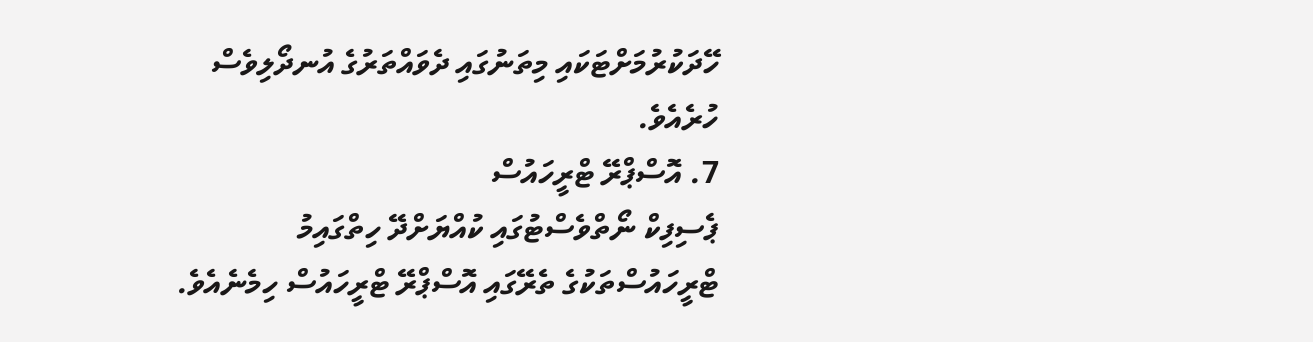ހޭދަކުރުމަށްޓަކައި މިތަނުގައި ދެވައްތަރުގެ އުނދޯލިވެސް ހުރެއެވެ.
7. އޮސްޕްރޭ ޓްރީހައުސް
ޕެސިފިކް ނޯތްވެސްޓުގައި ކުއްޔަށްދޭ ހިތްގައިމު ޓްރީހައުސްތަކުގެ ތެރޭގައި އޮސްޕްރޭ ޓްރީހައުސް ހިމެނެއެވެ.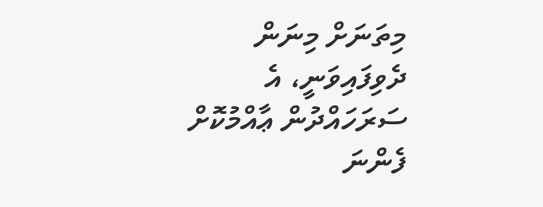މިތަނަށް މިނަން ދެވިފައިވަނީ، އެ ސަރަހައްދުން ޢާއްމުކޮށް ފެންނަ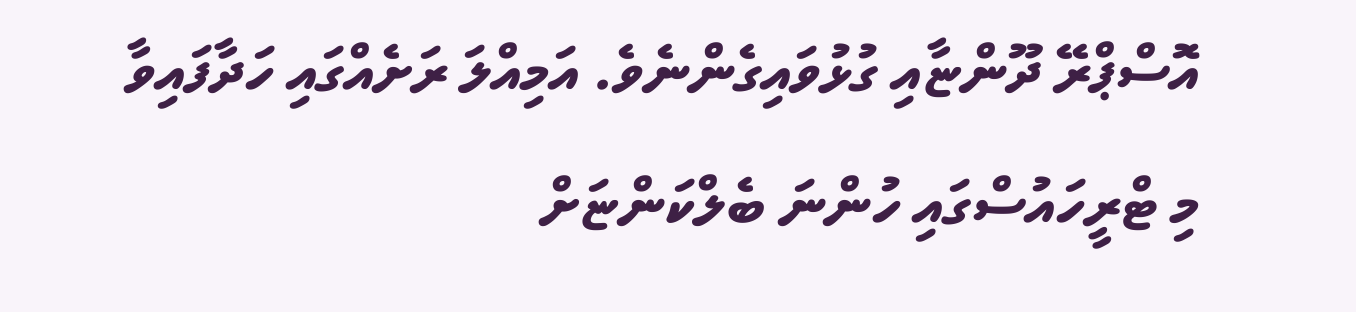އޮސްޕްރޭ ދޫންޏާއި ގުޅުވައިގެންނެވެ. އަމިއްލަ ރަށެއްގައި ހަދާފައިވާ މި ޓްރީހައުސްގައި ހުންނަ ބެލްކަންޏަށް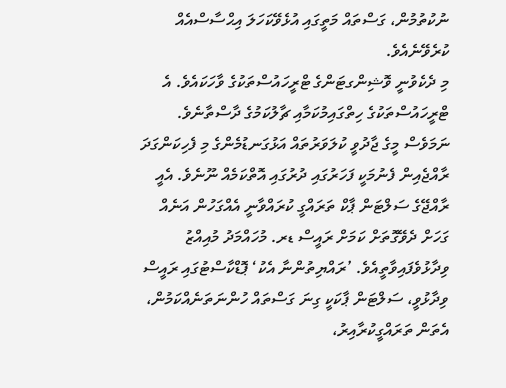ނުކުތުމުން، ގަސްތައް މަތީގައި އުޅެވޭކަހަލަ އިޙްސާސްއެއް ކުރެވޭނެއެވެ.
މި ދެކެވުނީ ވޮޝިންގޓަންގެ ޓްރީހައުސްތަކުގެ ވާހަކައެވެ. އެ ޓްރީހައުސްތަކުގެ ހިތްގައިމުކަމާއި ޗާލުކަމުގެ ދާސްތާނެވެ. ނަމަވެސް މީގެ ޖާދުވީ ކުލަވަރުތައް އަޅުގަނޑުމެންގެ މި ފެހިކަންގަދަ ރާއްޖެއިން ފެނުމަކީ ފަހަރުގައި ދުރުގައި އޮތްކަމެއް ނޫނެވެ. އެއީ ރާއްޖޭގެ ސަލްޓަން ޕާކް ތަރައްގީ ކުރައްވާނީ އެއްގަހުން އަނެއް ގަހަށް ދެވޭގޮތަށް ކަމަށް ރައީސް ޑރ. މުހައްމަދު މުއިއްޒު ވިދާޅުވެފައިވާތީއެވެ. ’ރައްޔިތުންނާ އެކު‘ ޕޮޑްކާސްޓުގައި ރައީސް ވިދާޅުވީ، ސަލްޓަން ޕާކަކީ ގިނަ ގަސްތައް ހުންނަތަނެއްކަމުން، އެތަން ތަރައްގީކުރާއިރު،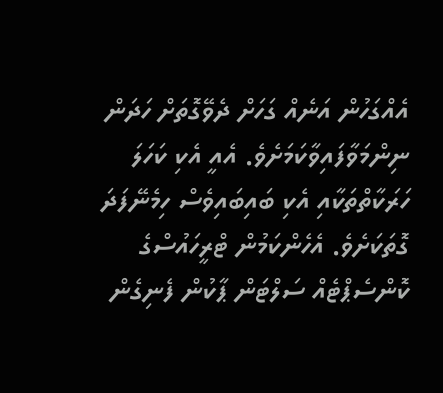އެއްގަހުން އަނެއް ގަހަށް ދެވޭގޮތަށް ހަދަން ނިންމަވާފައިވާކަމަށެވެ. އެއީ އެކި ކަހަލަ ހަރަކާތްތަކާއި އެކި ބައިބައިވެސް ހިމެނޭފަދަ ގޮތަކަށެވެ. އެހެންކަމުން ޓްރީހައުސްގެ ކޮންސެޕްޓެއް ސަލްޓަން ޕާކުން ފެނިގެން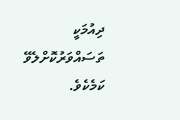ދިއުމަކީ ތަސައްވަރުކޮށްލެވޭ ކަމެކެވެ.